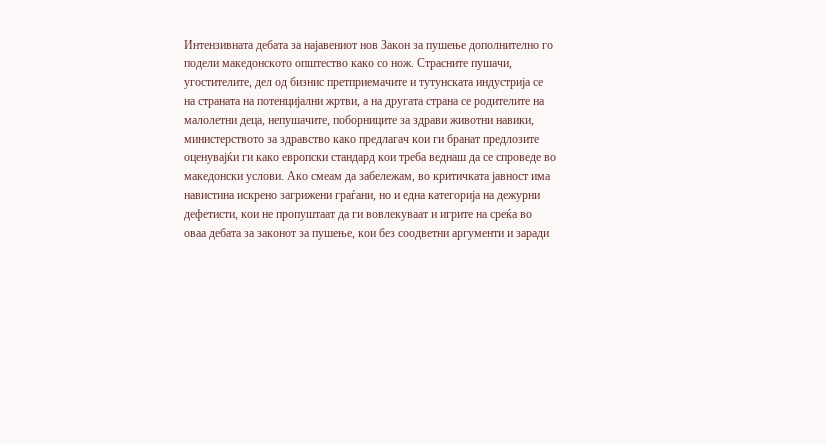Интензивната дебата за најавениот нов Закон за пушење дополнително го подели македонското општество како со нож. Страсните пушачи, угостителите, дел од бизнис претприемачите и тутунската индустрија се на страната на потенцијални жртви, а на другата страна се родителите на малолетни деца, непушачите, поборниците за здрави животни навики, министерството за здравство како предлагач кои ги бранат предлозите оценувајќи ги како европски стандард кои треба веднаш да се спроведе во македонски услови. Ако смеам да забележам, во критичката јавност има навистина искрено загрижени граѓани, но и една категорија на дежурни дефетисти, кои не пропуштаат да ги вовлекуваат и игрите на среќа во оваа дебата за законот за пушење, кои без соодветни аргументи и заради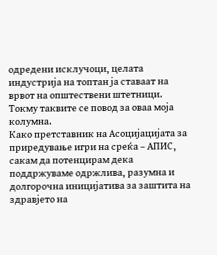одредени исклучоци, целата индустрија на топтан ја ставаат на врвот на општествени штетници. Токму таквите се повод за оваа моја колумна.
Како претставник на Асоцијацијата за приредување игри на среќа – АПИС, сакам да потенцирам дека поддржуваме одржлива, разумна и долгорочна иницијатива за заштита на здравјето на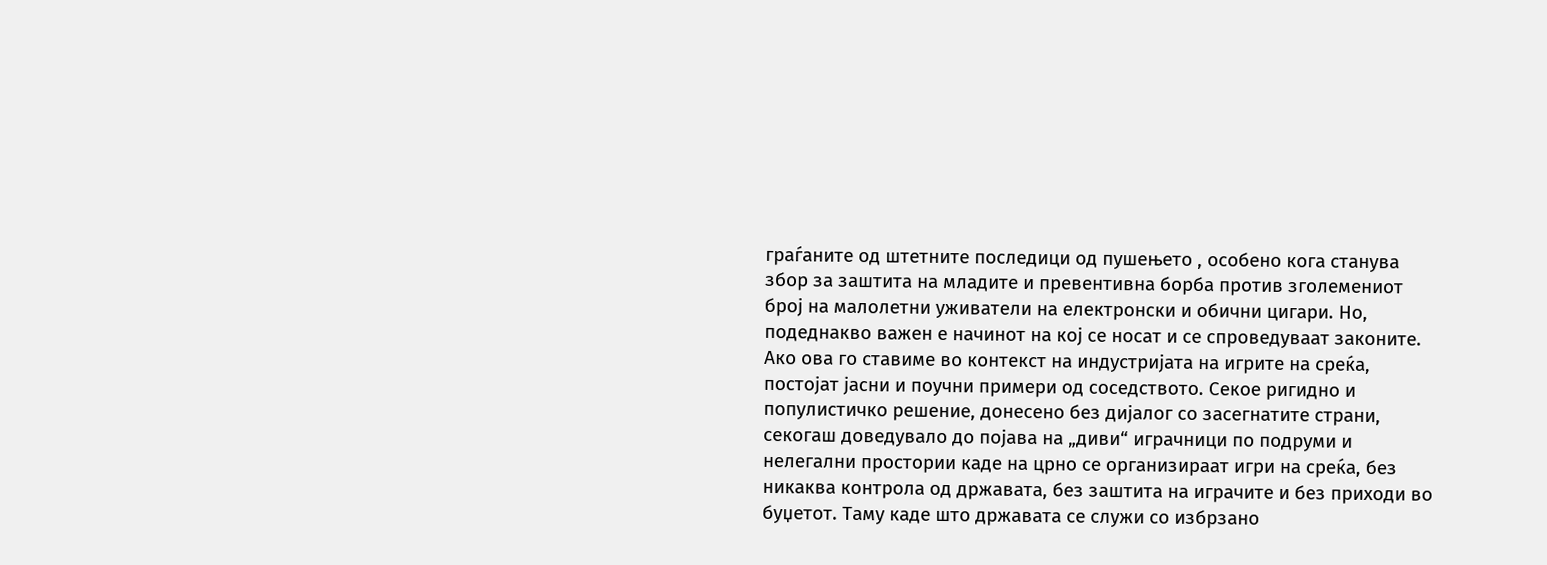граѓаните од штетните последици од пушењето , особено кога станува збор за заштита на младите и превентивна борба против зголемениот број на малолетни уживатели на електронски и обични цигари. Но, подеднакво важен е начинот на кој се носат и се спроведуваат законите. Ако ова го ставиме во контекст на индустријата на игрите на среќа, постојат јасни и поучни примери од соседството. Секое ригидно и популистичко решение, донесено без дијалог со засегнатите страни, секогаш доведувало до појава на „диви“ играчници по подруми и нелегални простории каде на црно се организираат игри на среќа, без никаква контрола од државата, без заштита на играчите и без приходи во буџетот. Таму каде што државата се служи со избрзано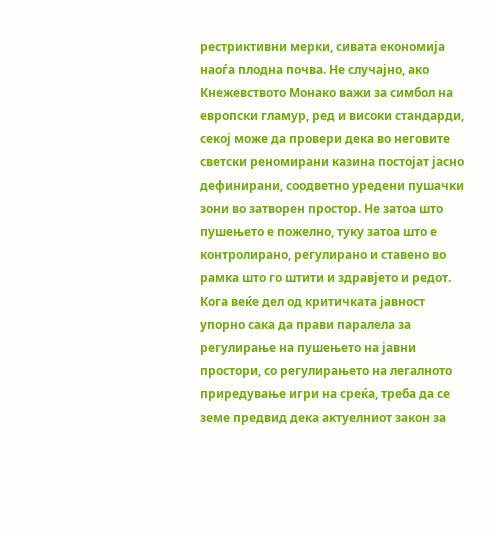рестриктивни мерки, сивата економија наоѓа плодна почва. Не случајно, ако Кнежевството Монако важи за симбол на европски гламур, ред и високи стандарди, секој може да провери дека во неговите светски реномирани казина постојат јасно дефинирани, соодветно уредени пушачки зони во затворен простор. Не затоа што пушењето е пожелно, туку затоа што е контролирано, регулирано и ставено во рамка што го штити и здравјето и редот.
Кога веќе дел од критичката јавност упорно сака да прави паралела за регулирање на пушењето на јавни простори, со регулирањето на легалното приредување игри на среќа, треба да се земе предвид дека актуелниот закон за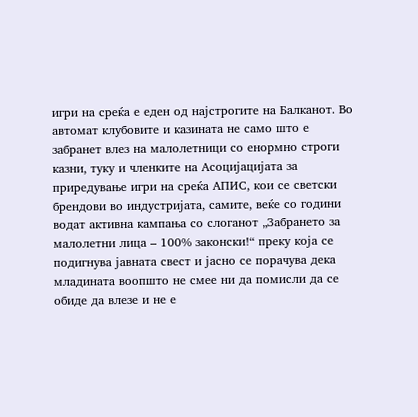игри на среќа е еден од најстрогите на Балканот. Во автомат клубовите и казината не само што е забранет влез на малолетници со енормно строги казни, туку и членките на Асоцијацијата за приредување игри на среќа АПИС, кои се светски брендови во индустријата, самите, веќе со години водат активна кампања со слоганот „Забрането за малолетни лица – 100% законски!“ преку која се подигнува јавната свест и јасно се порачува дека младината воопшто не смее ни да помисли да се обиде да влезе и не е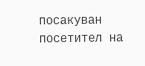посакуван посетител на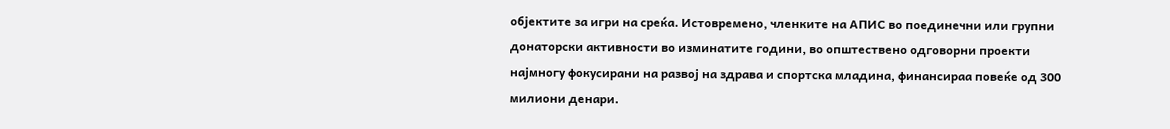објектите за игри на среќа. Истовремено, членките на АПИС во поединечни или групни донаторски активности во изминатите години, во општествено одговорни проекти најмногу фокусирани на развој на здрава и спортска младина, финансираа повеќе од 300 милиони денари.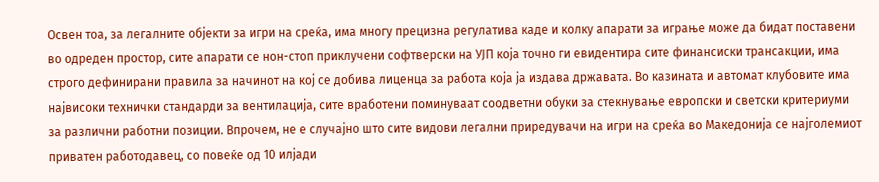Освен тоа, за легалните објекти за игри на среќа, има многу прецизна регулатива каде и колку апарати за играње може да бидат поставени во одреден простор, сите апарати се нон-стоп приклучени софтверски на УЈП која точно ги евидентира сите финансиски трансакции, има строго дефинирани правила за начинот на кој се добива лиценца за работа која ја издава државата. Во казината и автомат клубовите има највисоки технички стандарди за вентилација, сите вработени поминуваат соодветни обуки за стекнување европски и светски критериуми за различни работни позиции. Впрочем, не е случајно што сите видови легални приредувачи на игри на среќа во Македонија се најголемиот приватен работодавец, со повеќе од 10 илјади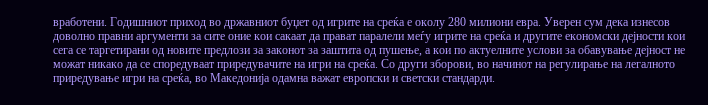вработени. Годишниот приход во државниот буџет од игрите на среќа е околу 280 милиони евра. Уверен сум дека изнесов доволно правни аргументи за сите оние кои сакаат да прават паралели меѓу игрите на среќа и другите економски дејности кои сега се таргетирани од новите предлози за законот за заштита од пушење, а кои по актуелните услови за обавување дејност не можат никако да се споредуваат приредувачите на игри на среќа. Со други зборови, во начинот на регулирање на легалното приредување игри на среќа, во Македонија одамна важат европски и светски стандарди.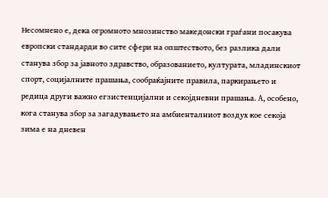Несомнено е, дека огромното мнозинство македонски граѓани посакува европски стандарди во сите сфери на општеството, без разлика дали станува збор за јавното здравство, образованието, културата, младинскиот спорт, социјалните прашања, сообраќајните правила, паркирањето и редица други важно егзистенцијални и секојдневни прашања. А, особено, кога станува збор за загадувањето на амбиенталниот воздух кое секоја зима е на дневен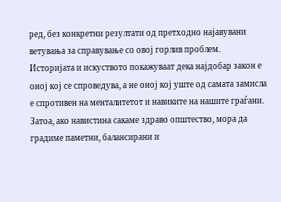ред, без конкретни резултати од претходно најавувани ветувања за справување со овој горлив проблем.
Историјата и искуството покажуваат дека најдобар закон е оној кој се спроведува, а не оној кој уште од самата замисла е спротивен на менталитетот и навиките на нашите граѓани. Затоа, ако навистина сакаме здраво општество, мора да градиме паметни, балансирани и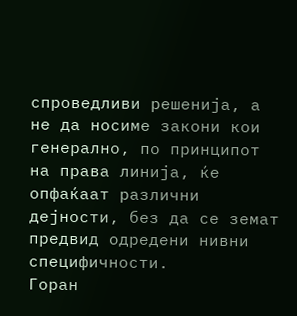спроведливи решенија, а не да носиме закони кои генерално, по принципот на права линија, ќе опфаќаат различни дејности, без да се земат предвид одредени нивни специфичности.
Горан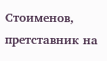Стоименов, претставник на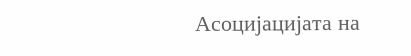Асоцијацијата на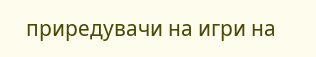приредувачи на игри на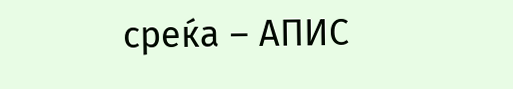среќа – АПИС